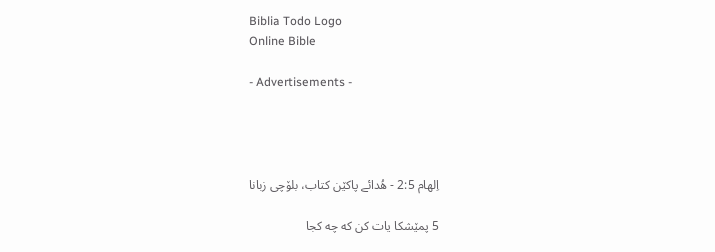Biblia Todo Logo
Online Bible

- Advertisements -




اِلهام 2:5 - هُدائے پاکێن کتاب، بلۆچی زبانا

5 پمێشکا یات کن که چه کجا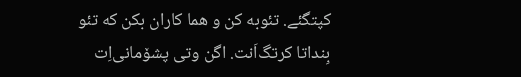کپتگئے. تئوبه کن و هما کاران بکن که تئو بِنداتا کرتگ‌اَنت. اگن وتی پشۆمانی‌اِت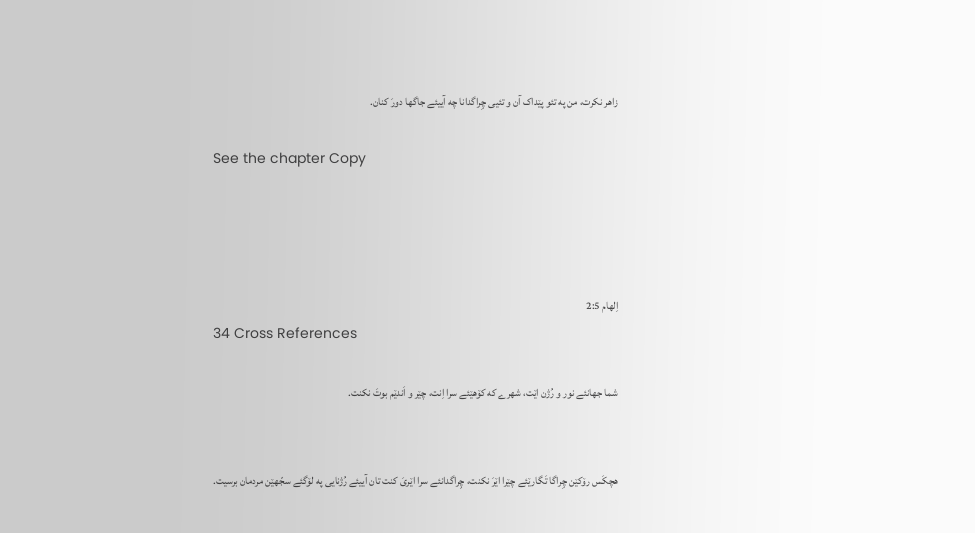زاهر نکرت، من په تئو پێداک آن و تئیی چِراگدانا چه آییئے جاگها دورَ کنان.

See the chapter Copy




اِلهام 2:5
34 Cross References

شما جهانئے نور و رُژن اێت، شهرے که کۆهێئے سرا اِنت، چێر و اَندێم بوتَ نکنت.


هچکَس رۆکێن چِراگا تَگارێئے چێرا اێرَ نکنت، چِراگدانئے سرا اێریَ کنت تان آییئے رُژنایی په لۆگئے سجّهێن مردمان برسیت.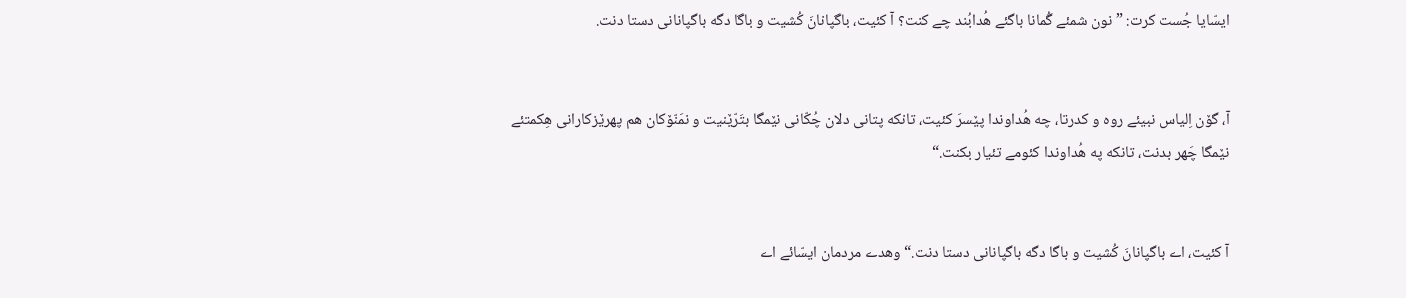ایسّایا جُست کرت: ”نون شمئے گُمانا باگئے هُدابُند چے کنت؟ آ کئیت، باگپانانَ کُشیت و باگا دگه باگپانانی دستا دنت.


آ، گۆن اِلیاس نبیئے روه و کدرتا، چه هُداوندا پێسرَ کئیت، تانکه پتانی دلان چُکّانی نێمگا بتَرّێنیت و نمَنّۆکان هم پهرێزکارانی هِکمتئے نێمگا چَهر بدنت، تانکه په هُداوندا کئومے تئیار بکنت.“


آ کئیت، اے باگپانانَ کُشیت و باگا دگه باگپانانی دستا دنت.“ وهدے مردمان ایسّائے اے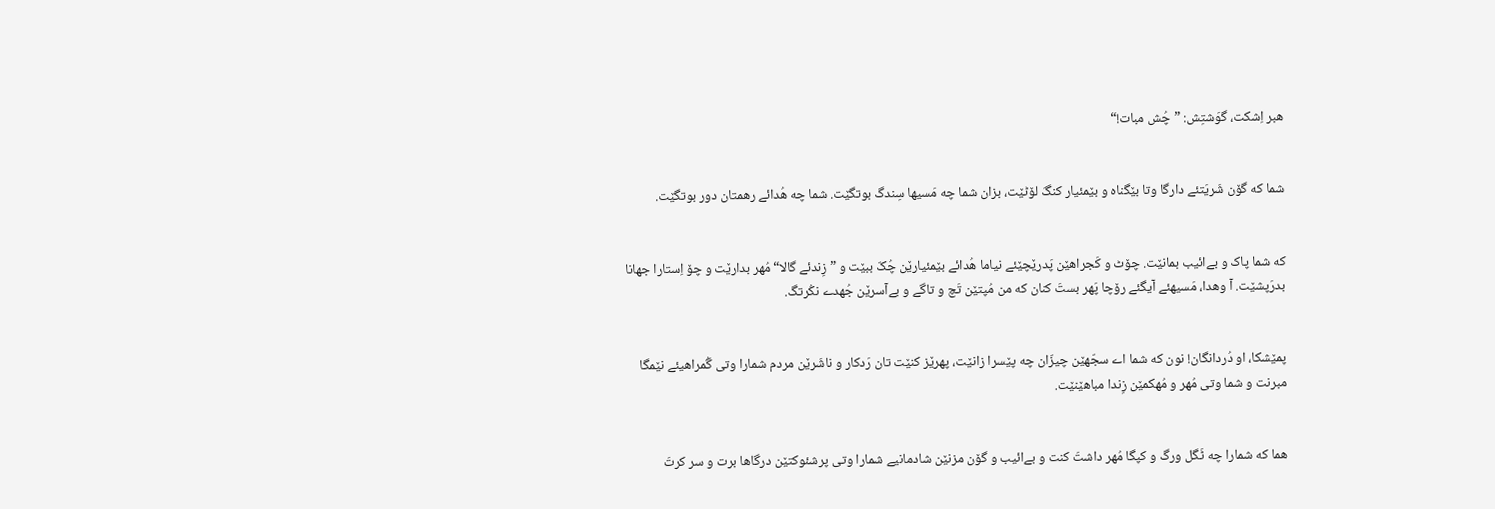هبر اِشکت، گوَشتِش: ”چُش مبات!“


شما که گۆن شَریَتئے دارگا وتا بێگناه و بێمئیار کنگَ لۆٹێت، بزان شما چه مَسیها سِندگ بوتگێت. شما چه هُدائے رهمتان دور بوتگێت.


که شما پاک و بےائیب بمانێت. چۆٹ و کَجراهێن پَدرێچێئے نیاما هُدائے بێمئیارێن چُکّ ببێت و ”زِندئے گالا“ مُهر بدارێت و چۆ اِستارا جهانا بدرَپشێت. آ وهدا، مَسیهئے آیگئے رۆچا پَهر بستَ کنان که من مُپتێن تَچ و تاگے و بےآسرێن جُهدے نکُرتگ.


پمێشکا، او دُردانگان! نون که شما اے سجّهێن چیزّان چه پێسرا زانێت، پهرێز کنێت تان رَدکار و ناشَرێن مردم شمارا وتی گُمراهیئے نێمگا مبرنت و شما وتی مُهر و مُهکمێن زِندا مباهێنێت.


هما که شمارا چه ٹَگل ورگ و کپگا مُهر داشتَ کنت و بےائیب و گۆن مزنێن شادمانیے شمارا وتی پرشئوکتێن درگاها برت و سر کرتَ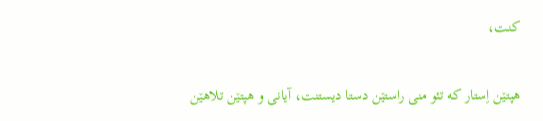کنت،


هپتێن اِستار که تئو منی راستێن دستا دیستنت، آیانی و هپتێن تلاهێن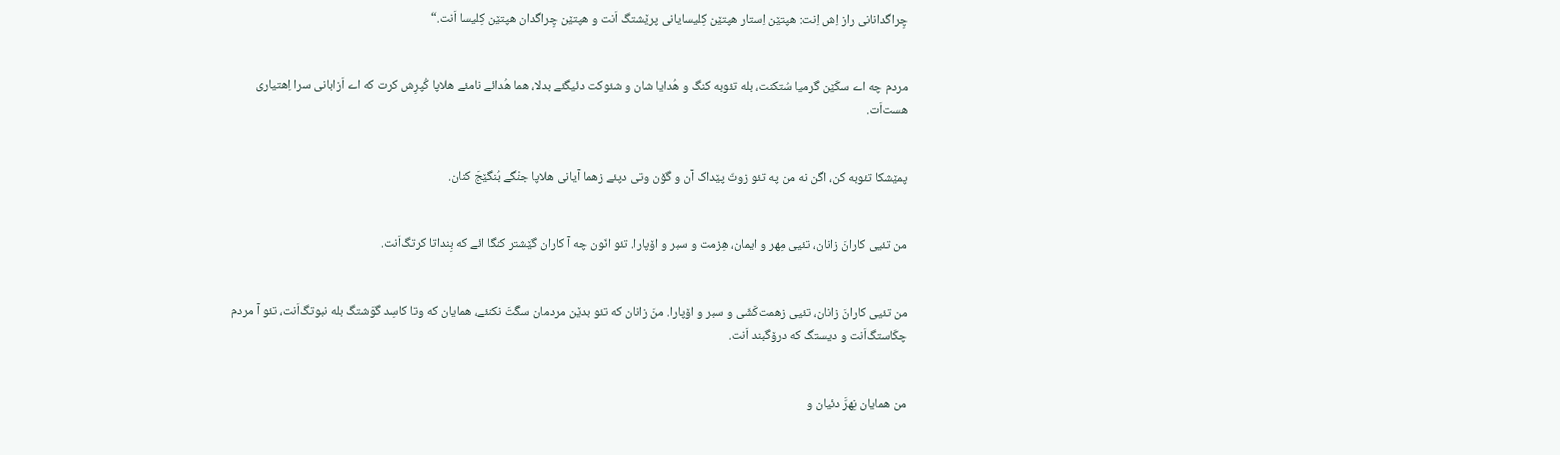چِراگدانانی راز اِش اِنت: هپتێن اِستار هپتێن کِلیسایانی پرێشتگ اَنت و هپتێن چِراگدان هپتێن کِلیسا اَنت.“


مردم چه اے سکّێن گرمیا سُتکنت، بله تئوبه کنگ و هُدایا شان و شئوکت دئیگئے بدلا، هما هُدائے نامئے هلاپا کُپرِش کرت که اے اَزابانی سرا اِهتیاری هست‌اَت.


پمێشکا تئوبه کن، اگن نه من په تئو زوتّ پێداک آن و گۆن وتی دپئے زهما آیانی هلاپا جنْگے بُنگێجَ کنان.


من تئیی کارانَ زانان، تئیی مِهر و ایمان، هِزمت و سبر و اۆپارا. تئو انّون چه آ کاران گێشتر کنگا ائے که بِنداتا کرتگ‌اَنت.


من تئیی کارانَ زانان، تئیی زهمت‌کَشّی و سبر و اۆپارا. منَ زانان که تئو بدێن مردمان سگّتَ نکنئے، همایان که وتا کاسِد گوَشتگ بله نبوتگ‌اَنت، تئو آ مردم چکّاستگ‌اَنت و دیستگ که درۆگبند اَنت.


من همایان نِهرَّ دئیان و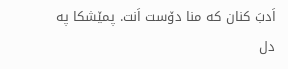اَدبَ کنان که منا دۆست اَنت. پمێشکا په دل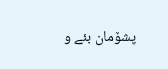پشۆمان بئے و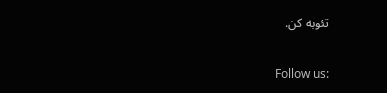تئوبه کن.


Follow us: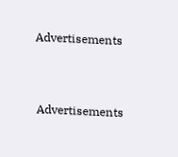Advertisements


Advertisements